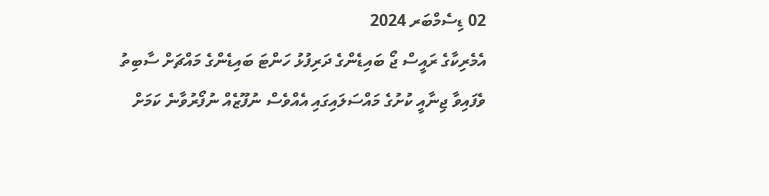02 ޑިސެމްބަރ 2024
އެމެރިކާގެ ރައީސް ޖޯ ބައިޑެންގެ ދަރިފުޅު ހަންޓަ ބައިޑެންގެ މައްޗަށް ސާބިތު ވެފައިވާ ޖިނާއީ ކުށުގެ މައްސަލައިގައި އެއްވެސް ނުފޫޒެއް ނުފޯރުވާނެ ކަމަށް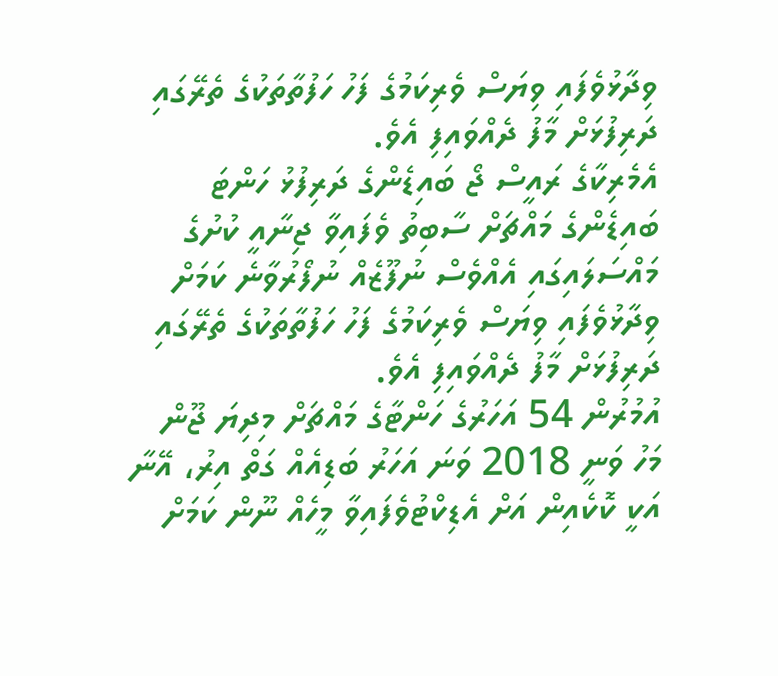ވިދާޅުވެފައި ވިޔަސް ވެރިކަމުގެ ފަހު ހަފުތާތަކުގެ ތެރޭގައި ދަރިފުޅަށް މާފު ދެއްވައިފި އެވެ.
އެމެރިކާގެ ރައީސް ޖޯ ބައިޑެންގެ ދަރިފުޅު ހަންޓަ ބައިޑެންގެ މައްޗަށް ސާބިތު ވެފައިވާ ޖިނާއީ ކުށުގެ މައްސަލައިގައި އެއްވެސް ނުފޫޒެއް ނުފޯރުވާނެ ކަމަށް ވިދާޅުވެފައި ވިޔަސް ވެރިކަމުގެ ފަހު ހަފުތާތަކުގެ ތެރޭގައި ދަރިފުޅަށް މާފު ދެއްވައިފި އެވެ.
އުމުރުން 54 އަހަރުގެ ހަންޓާގެ މައްޗަށް މިދިޔަ ޖޫން މަހު ވަނީ 2018 ވަނަ އަހަރު ބަޑިއެއް ގަތް އިރު، އޭނާ އަކީ ކޮކެއިން އަށް އެޑިކްޓުވެފައިވާ މީހެއް ނޫން ކަމަށް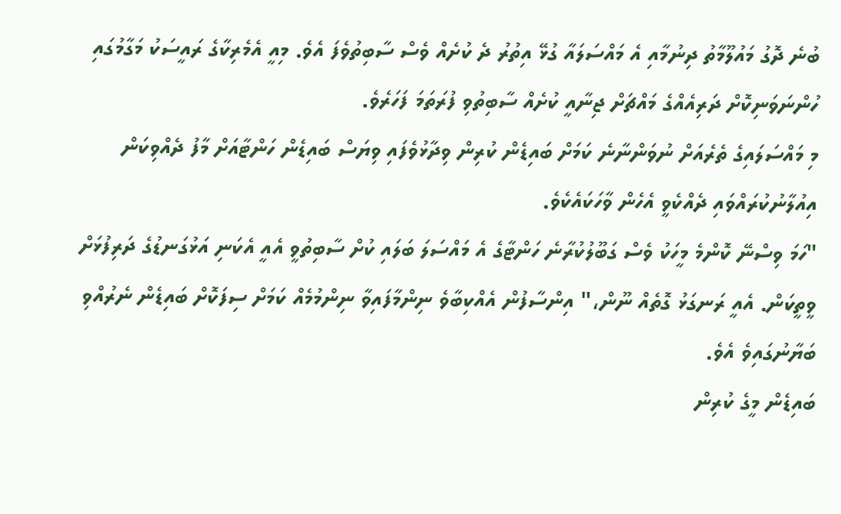ބުނެ ދޮގު މައުލޫމާތު ދިނުމާއި އެ މައްސަލައާ ގުޅޭ އިތުރު ދެ ކުށެއް ވެސް ސާބިތުވެފަ އެވެ. މިއީ އެމެރިކާގެ ރައީސަކު މަގާމުގައި ހުންނަވަނިކޮށް ދަރިއެއްގެ މައްޗަށް ޖިނާއީ ކުށެއް ސާބިތުވި ފުރަތަމަ ފަހަރެވެ.
މި މައްސަލައިގެ ތެރެއަށް ނުވަންނާނެ ކަމަށް ބައިޑެން ކުރިން ވިދާޅުވެފައި ވިޔަސް ބައިޑެން ހަންޓާއަށް މާފު ދެއްވިކަން އިއުލާނުކުރައްވައި ދެއްކެވީ އެހެން ވާހަކައެކެވެ.
"ހަމަ ވިސްނޭ ކޮންމެ މީހަކު ވެސް ގަބޫލުކުރާނެ ހަންޓާގެ އެ މައްސަލަ ބަލައި ކުށް ސާބިތުވީ އެއީ އެކަނި އަޅުގަނޑުގެ ދަރިފުޅަށް ވީތީކަން. އެއީ ރަނގަޅު ގޮތެއް ނޫން،" އިންސާފުން އެއްކިބާވެ ނިންމާފައިވާ ނިންމުމެއް ކަމަށް ސިފަކޮށް ބައިޑެން ނެރުއްވި ބަޔާނުގައިވެ އެވެ.
ބައިޑެން މީގެ ކުރިން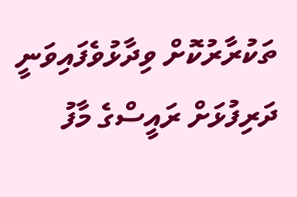ތަކުރާރުކޮށް ވިދާޅުވެފައިވަނީ ދަރިފުޅަށް ރައީސްގެ މާފު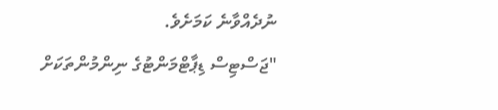ނުދެއްވާނެ ކަމަށެވެ.
"ޖަސްޓިސް ޑިޕާޓްމަންޓުގެ ނިންމުންތަކަށް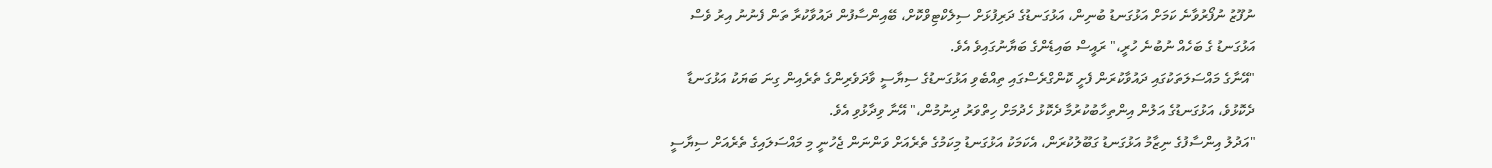ނުފޫޒު ނުފޯރުވާނެ ކަމަށް އަޅުގަނޑު ބުނިން، އަޅުގަނޑުގެ ދަރިފުޅަށް ސިލެކްޓިވްކޮށް، ބޭއިންސާފުން ދައުވާކުރާ ތަން ފެނުނު އިރު ވެސް އަޅުގަނޑު ގެ ބަހެއް ނުބުނެ ހުރީ،" ރައީސް ބައިޑެންގެ ބަޔާނުގައިވެ އެވެ.
"އޭނާގެ މައްސަލަތަކުގައި ދައުވާކުރަން ފެށީ ކޮންގްރެސްގައި ތިއްބެވި އަޅުގަނޑުގެ ސިޔާސީ ވާދަވެރިންގެ ތެރެއިން ގިނަ ބަޔަކު އަޅުގަނޑާ ދެކޮޅުވެ، އަޅުގަނޑުގެ އަލުން އިންތިހާބުކުރުމާ ދެކޮޅު ހެދުމަށް ހިތްވަރު ދިނުމުން،" އޭނާ ވިދާޅުވި އެވެ.
"އަދުލު އިންސާފުގެ ނިޒާމު އަޅުގަނޑު ގަބޫލުކުރަން، އެކަމަކު އަޅުގަނޑު މިކަމުގެ ތެރެއަށް ވަންނަން ޖެހުނީ މި މައްސަލައިގެ ތެރެއަށް ސިޔާސީ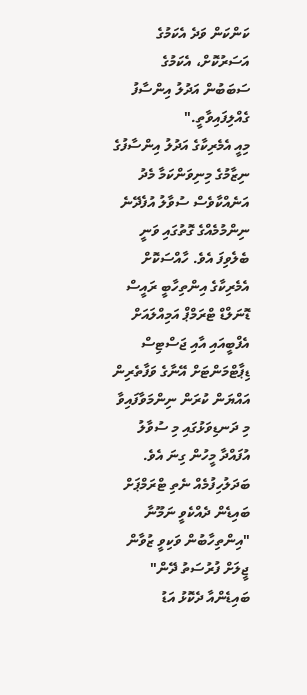ކަންކަން ވަދެ އެކަމުގެ އަސަރުކޮށް، އެކަމުގެ ސަބަބުން އަދުލު އިންސާފު ގެއްލިފައިވާތީ."
މިއީ އެމެރިކާގެ އަދުލު އިންސާފުގެ ނިޒާމުގެ މިނިވަންކަމާ މެދު އަނެއްކާވެސް ސުވާލު އުފެދޭނެ ނިންމުމެއްގެ ގޮތުގައި ވަނީ ބެލެވިފަ އެވެ. ހާއްސަކޮށް އެމެރިކާގެ އިންތިހާބީ ރައީސް ޑޮނަލްޑް ޓްރަމްޕް އަމިއްލައަށް އެފްބީއައި އާއި ޖަސްޓިސް ޑިޕާޓްމަންޓަށް އޭނާގެ ވަފާތެރިން އައްޔަން ކުރަން ނިންމަވާފައިވާ މި ދަނޑިވަޅުގައި މި ސުވާލު އުފައްދާ މީހުން ގިނަ އެވެ.
ބަދަލުހިފުމެއް ނެތި ޓްރަމްޕަށް ބައިޑެން ދެއްކެވީ ނަމޫނާ
"އިންތިހާބުން ވަކިވީ ޒުވާން ޖީލަށް ފުރުސަތު ދޭން"
ބައިޑެންއާ ދެކޮޅު އަޑު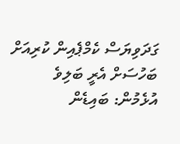ގަދަވިޔަސް ކެމްޕެއިން ކުރިއަށް
ބަހުސަށް އެރީ ބަލިވެ އުޅެމުން: ބައިޑެން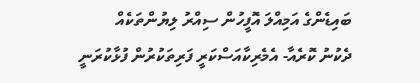ބައިޑެންގެ އަމިއްލަ އޮފީހުން ސިއްރު ލިޔުންތަކެއް
ދެކުނު ކޮރެއާ- އެމެރިކާއަސްކަރީ ފަރިތަކުރުން ފުޅާކުރަނީ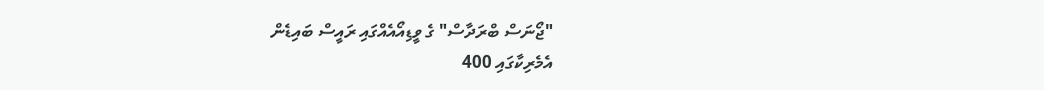"ޖޯނަސް ބްރަދާސް" ގެ ވީޑިއޯއެއްގައި ރައީސް ބައިޑެން
އެމެރިކާގައި 400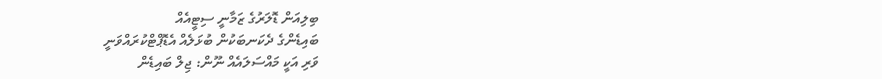ބިލިއަން ޑޮލަރުގެ ޒަމާނީ ސިޓީއެއް
ބައިޑެންގެ ދެކަނބަކުން ބުޅަލެއް އެޑޮޕްޓްކުރައްވަނީ
ވަރި އަކީ މައްސަލައެއް ނޫން: ޖިލް ބައިޑެން